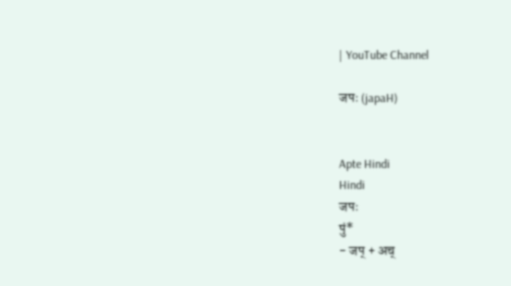| YouTube Channel

जपः (japaH)


Apte Hindi
Hindi
जपः
पुं*
- जप् + अच्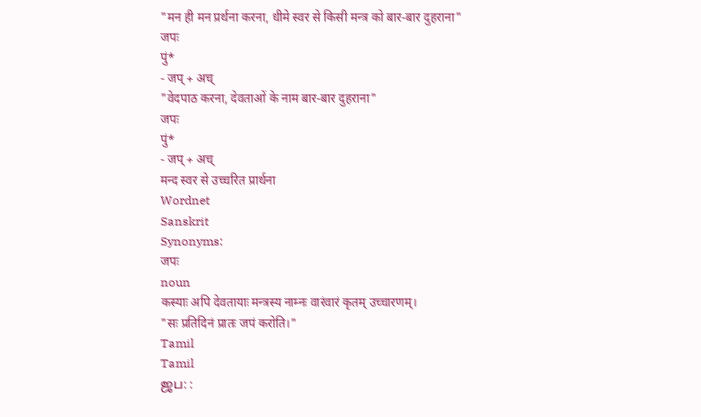"मन ही मन प्रर्थना करना, धीमे स्वर से किसी मन्त्र को बार-बार दुहराना"
जपः
पुं*
- जप् + अच्
"वेदपाठ करना, देवताओं के नाम बार-बार दुहराना"
जपः
पुं*
- जप् + अच्
मन्द स्वर से उच्चरित प्रार्थना
Wordnet
Sanskrit
Synonyms:
जपः
noun
कस्याः अपि देवतायाः मन्त्रस्य नाम्नः वारंवारं कृतम् उच्चारणम्।
"सः प्रतिदिनं प्रातः जपं करोति।"
Tamil
Tamil
ஜப: :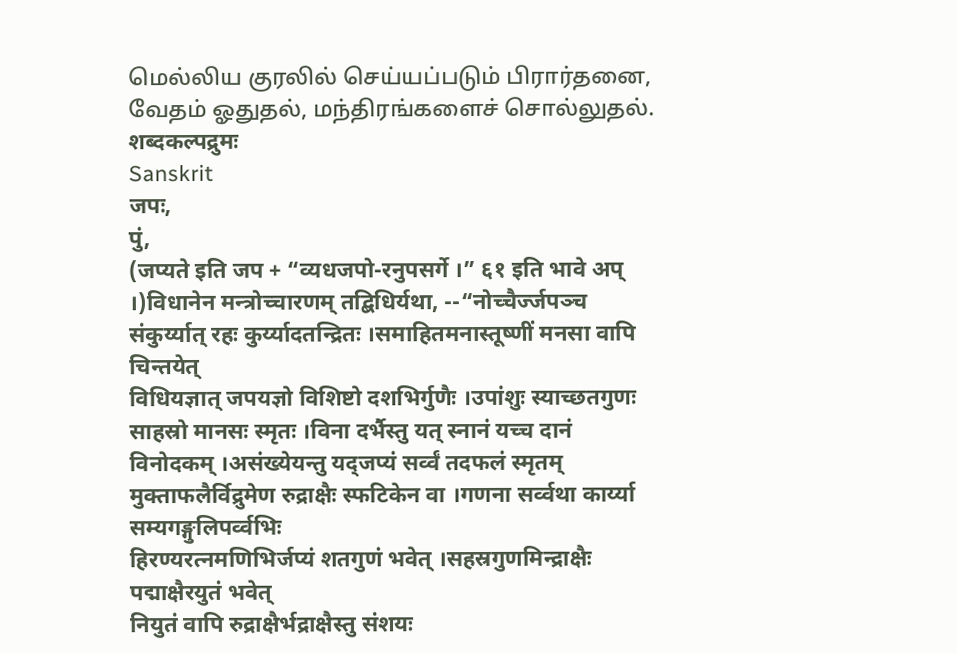மெல்லிய குரலில் செய்யப்படும் பிரார்தனை, வேதம் ஓதுதல், மந்திரங்களைச் சொல்லுதல்.
शब्दकल्पद्रुमः
Sanskrit
जपः,
पुं,
(जप्यते इति जप + “व्यधजपो-रनुपसर्गे ।” ६१ इति भावे अप् ।)विधानेन मन्त्रोच्चारणम् तद्बिधिर्यथा, --“नोच्चैर्ज्जपञ्च संकुर्य्यात् रहः कुर्य्यादतन्द्रितः ।समाहितमनास्तूष्णीं मनसा वापि चिन्तयेत्
विधियज्ञात् जपयज्ञो विशिष्टो दशभिर्गुणैः ।उपांशुः स्याच्छतगुणः साहस्रो मानसः स्मृतः ।विना दर्भैस्तु यत् स्नानं यच्च दानं विनोदकम् ।असंख्येयन्तु यद्जप्यं सर्व्वं तदफलं स्मृतम्
मुक्ताफलैर्विद्रुमेण रुद्राक्षैः स्फटिकेन वा ।गणना सर्व्वथा कार्य्या सम्यगङ्गुलिपर्व्वभिः
हिरण्यरत्नमणिभिर्जप्यं शतगुणं भवेत् ।सहस्रगुणमिन्द्राक्षैः पद्माक्षैरयुतं भवेत्
नियुतं वापि रुद्राक्षैर्भद्राक्षैस्तु संशयः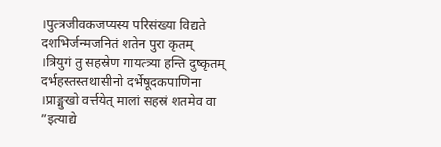।पुत्त्रजीवकजप्यस्य परिसंख्या विद्यते
दशभिर्जन्मजनितं शतेन पुरा कृतम् ।त्रियुगं तु सहस्रेण गायत्त्र्या हन्ति दुष्कृतम्
दर्भहस्तस्तथासीनो दर्भेषूदकपाणिना ।प्राङ्मुखो वर्त्तयेत् मालां सहस्रं शतमेव वा
”इत्याद्ये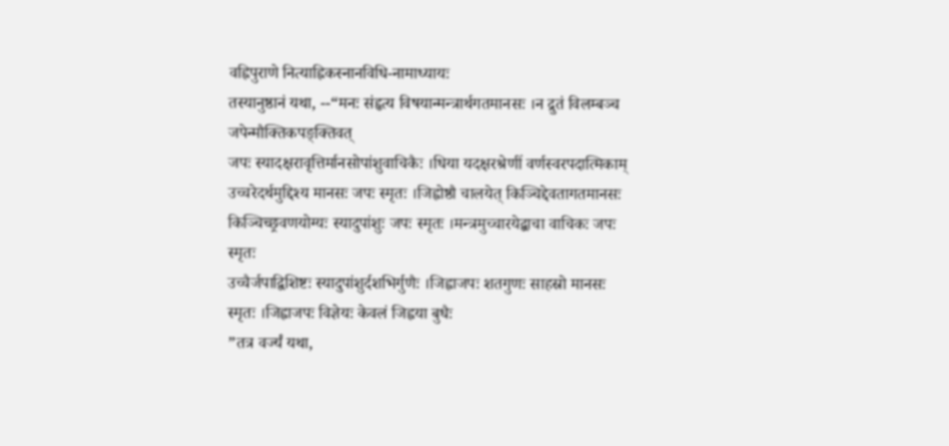वह्निपुराणे नित्याह्निकस्नानविधि-नामाध्यायः
तस्यानुष्ठानं यथा, --“मनः संहृत्य विषयान्मन्त्रार्थगतमानसः ।न द्रुतं विलम्बञ्च जपेन्मौक्तिकपङ्क्तिवत्
जपः स्यादक्षरावृत्तिर्मानसोपांशुवाचिकैः ।धिया यदक्षरश्रेणीं वर्णस्वरपदात्मिकाम्
उच्चरेदर्थमुद्दिश्य मानसः जपः स्मृतः ।जिह्वोष्ठौ चालयेत् किञ्चिद्देवतागतमानसः
किञ्चिच्छ्रवणयोग्यः स्यादुपांशुः जपः स्मृतः ।मन्त्रमुच्चारयेद्बाचा वाचिकः जपः स्मृतः
उच्चैर्जपाद्विशिष्टः स्यादुपांशुर्दशभिर्गुणैः ।जिह्वाजपः शतगुणः साहस्रो मानसः स्मृतः ।जिह्वाजपः विज्ञेयः केवलं जिह्वया बुधैः
”तत्र वर्ज्यं यथा,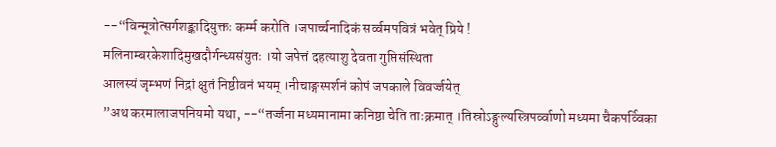--“विन्मूत्रोत्सर्गशङ्कादियुक्तः कर्म्म करोति ।जपार्च्चनादिकं सर्व्वमपवित्रं भवेत् प्रिये !
मलिनाम्बरकेशादिमुखदौर्गन्ध्यसंयुतः ।यो जपेत्तं दहत्याशु देवता गुप्तिसंस्थिता
आलस्यं जृम्भणं निद्रां क्षुतं निष्ठीवनं भयम् ।नीचाङ्गस्पर्शनं कोपं जपकाले विवर्ज्जयेत्
”अथ करमालाजपनियमो यथा, --“तर्ज्जना मध्यमानामा कनिष्ठा चेति ताःक्रमात् ।तिस्रोऽङ्गुल्यस्त्रिपर्व्वाणो मध्यमा चैकपर्व्विका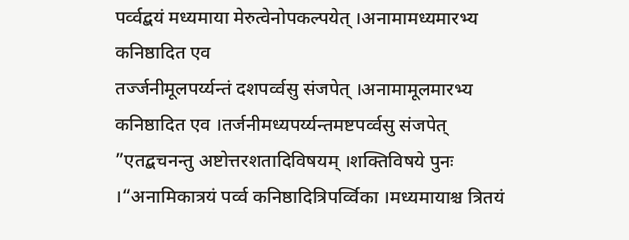पर्व्वद्बयं मध्यमाया मेरुत्वेनोपकल्पयेत् ।अनामामध्यमारभ्य कनिष्ठादित एव
तर्ज्जनीमूलपर्य्यन्तं दशपर्व्वसु संजपेत् ।अनामामूलमारभ्य कनिष्ठादित एव ।तर्जनीमध्यपर्य्यन्तमष्टपर्व्वसु संजपेत्
”एतद्बचनन्तु अष्टोत्तरशतादिविषयम् ।शक्तिविषये पुनः ।“अनामिकात्रयं पर्व्व कनिष्ठादित्रिपर्व्विका ।मध्यमायाश्च त्रितयं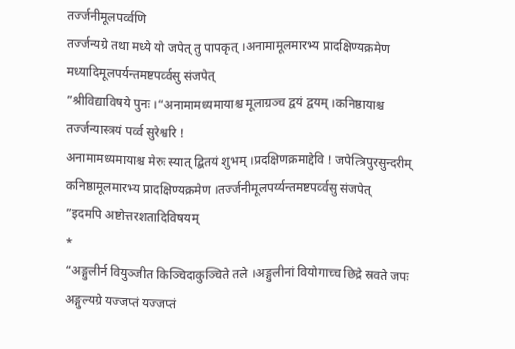तर्ज्जनीमूलपर्व्वणि
तर्ज्जन्यग्रे तथा मध्ये यो जपेत् तु पापकृत् ।अनामामूलमारभ्य प्रादक्षिण्यक्रमेण
मध्यादिमूलपर्यन्तमष्टपर्व्वसु संजपेत्
”श्रीविद्याविषये पुनः ।“अनामामध्यमायाश्च मूलाग्रञ्च द्वयं द्वयम् ।कनिष्ठायाश्च तर्ज्जन्यास्त्रयं पर्व्व सुरेश्वरि !
अनामामध्यमायाश्च मेरुः स्यात् द्बितयं शुभम् ।प्रदक्षिणक्रमाद्देवि ! जपेत्त्रिपुरसुन्दरीम्
कनिष्ठामूलमारभ्य प्रादक्षिण्यक्रमेण ।तर्ज्जनीमूलपर्य्यन्तमष्टपर्व्वसु संजपेत्
”इदमपि अष्टोत्तरशतादिविषयम्
*
“अङ्गुलीर्न वियुञ्जीत किञ्चिदाकुञ्चिते तले ।अङ्गुलीनां वियोगाच्च छिद्रे स्रवते जपः
अङ्गुल्यग्रे यज्जप्तं यज्जप्तं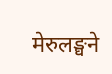मेरुलङ्घने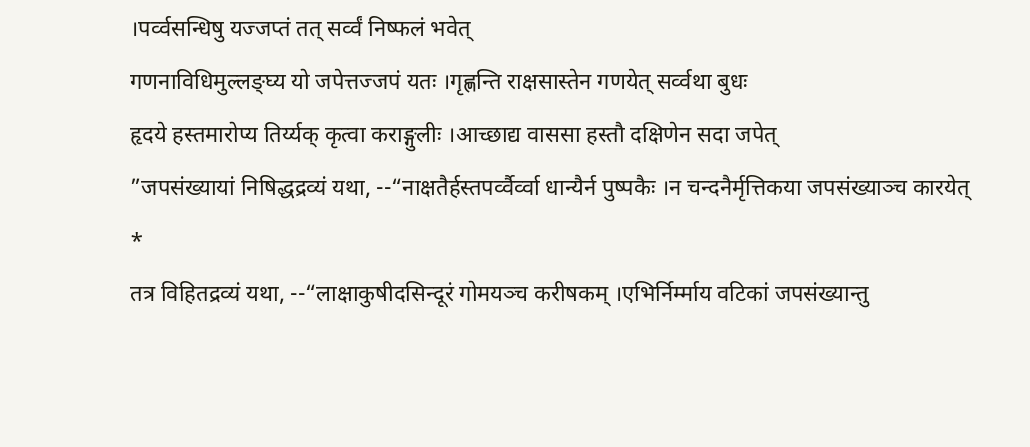।पर्व्वसन्धिषु यज्जप्तं तत् सर्व्वं निष्फलं भवेत्
गणनाविधिमुल्लङ्घ्य यो जपेत्तज्जपं यतः ।गृह्णन्ति राक्षसास्तेन गणयेत् सर्व्वथा बुधः
हृदये हस्तमारोप्य तिर्य्यक् कृत्वा कराङ्गुलीः ।आच्छाद्य वाससा हस्तौ दक्षिणेन सदा जपेत्
”जपसंख्यायां निषिद्धद्रव्यं यथा, --“नाक्षतैर्हस्तपर्व्वैर्व्वा धान्यैर्न पुष्पकैः ।न चन्दनैर्मृत्तिकया जपसंख्याञ्च कारयेत्
*
तत्र विहितद्रव्यं यथा, --“लाक्षाकुषीदसिन्दूरं गोमयञ्च करीषकम् ।एभिर्निर्म्माय वटिकां जपसंख्यान्तु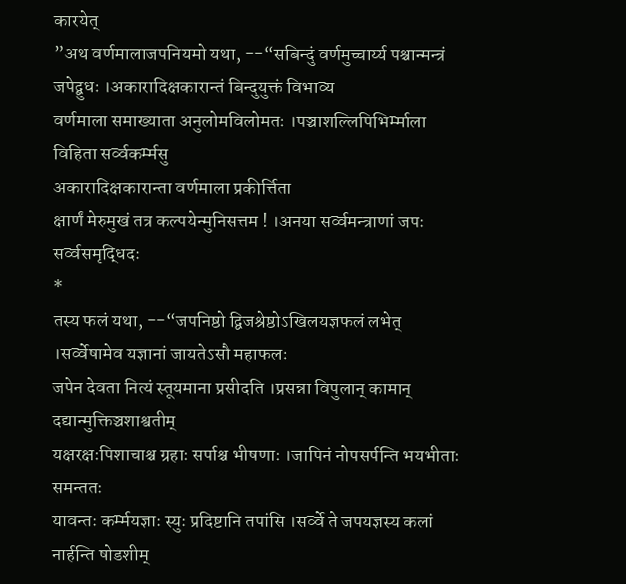कारयेत्
”अथ वर्णमालाजपनियमो यथा, --“सबिन्दुं वर्णमुच्चार्य्य पश्चान्मन्त्रं जपेद्बुधः ।अकारादिक्षकारान्तं बिन्दुयुक्तं विभाव्य
वर्णमाला समाख्याता अनुलोमविलोमतः ।पञ्चाशल्लिपिभिर्म्माला विहिता सर्व्वकर्म्मसु
अकारादिक्षकारान्ता वर्णमाला प्रकीर्त्तिता
क्षार्णं मेरुमुखं तत्र कल्पयेन्मुनिसत्तम ! ।अनया सर्व्वमन्त्राणां जपः सर्व्वसमृद्धिदः
*
तस्य फलं यथा, --“जपनिष्ठो द्विजश्रेष्ठोऽखिलयज्ञफलं लभेत् ।सर्व्वेषामेव यज्ञानां जायतेऽसौ महाफलः
जपेन देवता नित्यं स्तूयमाना प्रसीदति ।प्रसन्ना विपुलान् कामान् दद्यान्मुक्तिञ्चशाश्वतीम्
यक्षरक्षःपिशाचाश्च ग्रहाः सर्पाश्च भीषणाः ।जापिनं नोपसर्पन्ति भयभीताः समन्ततः
यावन्तः कर्म्मयज्ञाः स्युः प्रदिष्टानि तपांसि ।सर्व्वे ते जपयज्ञस्य कलां नार्हन्ति षोडशीम्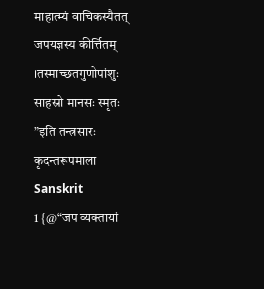माहात्म्यं वाचिकस्यैतत् जपयज्ञस्य कीर्त्तितम् ।तस्माच्छतगुणोपांशुः साहस्रो मानसः स्मृतः
”इति तन्त्रसारः
कृदन्तरूपमाला
Sanskrit
1 {@“जप व्यक्तायां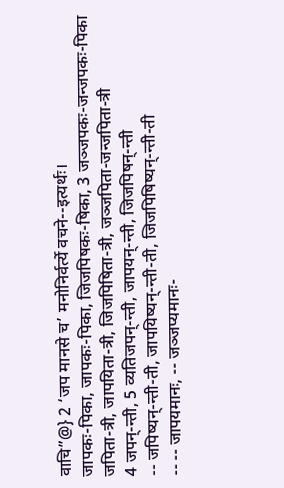वाचि”@} 2 ‘जप मानसे च’ मनोनिर्वर्त्ये वचने--इत्यर्थः।
जापकः-पिका, जापकः-पिका, जिजपिषकः-षिका, 3 जञ्जपकः-जन्जपकः-पिका
जपिता-त्री, जापयिता-त्री, जिजपिषिता-त्री, जञ्जपिता-जन्जपिता-त्री
4 जपन्-न्ती, 5 व्यतिजपन्-न्ती, जापयन्-न्ती, जिजपिषन्-न्ती
-- जपिष्यन्-न्ती-ती, जापयिष्यन्-न्ती-ती, जिजपिषिष्यन्-न्ती-ती
-- -- जापयमानः, -- जञ्जप्यमानः-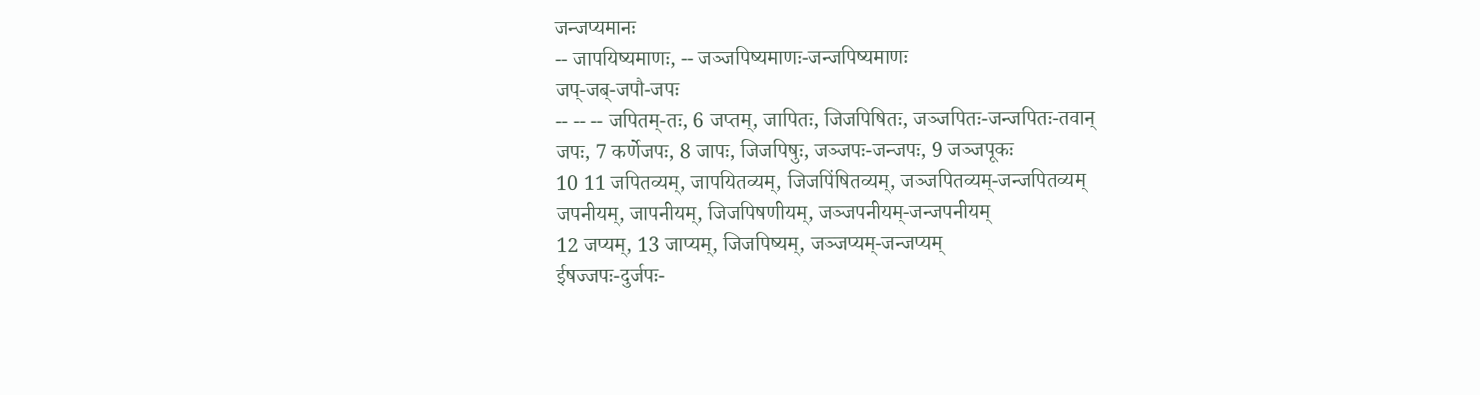जन्जप्यमानः
-- जापयिष्यमाणः, -- जञ्जपिष्यमाणः-जन्जपिष्यमाणः
जप्-जब्-जपौ-जपः
-- -- -- जपितम्-तः, 6 जप्तम्, जापितः, जिजपिषितः, जञ्जपितः-जन्जपितः-तवान्
जपः, 7 कर्णेजपः, 8 जापः, जिजपिषुः, जञ्जपः-जन्जपः, 9 जञ्जपूकः
10 11 जपितव्यम्, जापयितव्यम्, जिजपिंषितव्यम्, जञ्जपितव्यम्-जन्जपितव्यम्
जपनीयम्, जापनीयम्, जिजपिषणीयम्, जञ्जपनीयम्-जन्जपनीयम्
12 जप्यम्, 13 जाप्यम्, जिजपिष्यम्, जञ्जप्यम्-जन्जप्यम्
ईषज्जपः-दुर्जपः-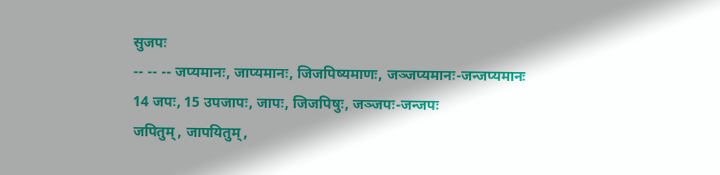सुजपः
-- -- -- जप्यमानः, जाप्यमानः, जिजपिष्यमाणः, जञ्जप्यमानः-जन्जप्यमानः
14 जपः, 15 उपजापः, जापः, जिजपिषुः, जञ्जपः-जन्जपः
जपितुम्, जापयितुम्,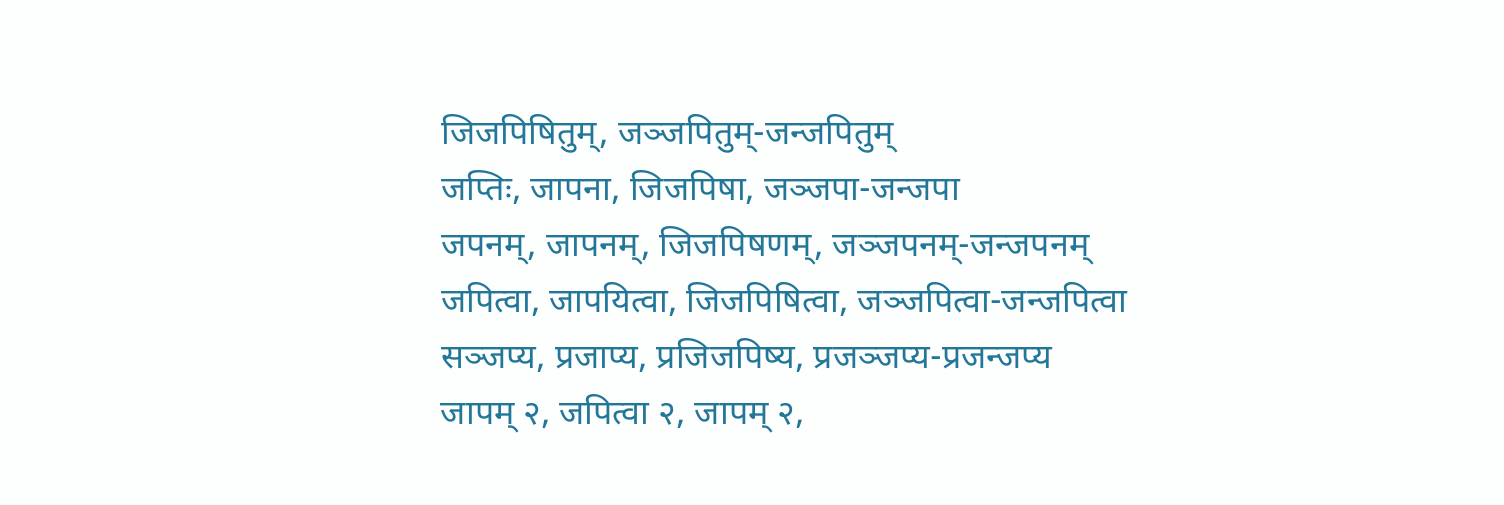जिजपिषितुम्, जञ्जपितुम्-जन्जपितुम्
जप्तिः, जापना, जिजपिषा, जञ्जपा-जन्जपा
जपनम्, जापनम्, जिजपिषणम्, जञ्जपनम्-जन्जपनम्
जपित्वा, जापयित्वा, जिजपिषित्वा, जञ्जपित्वा-जन्जपित्वा
सञ्जप्य, प्रजाप्य, प्रजिजपिष्य, प्रजञ्जप्य-प्रजन्जप्य
जापम् २, जपित्वा २, जापम् २,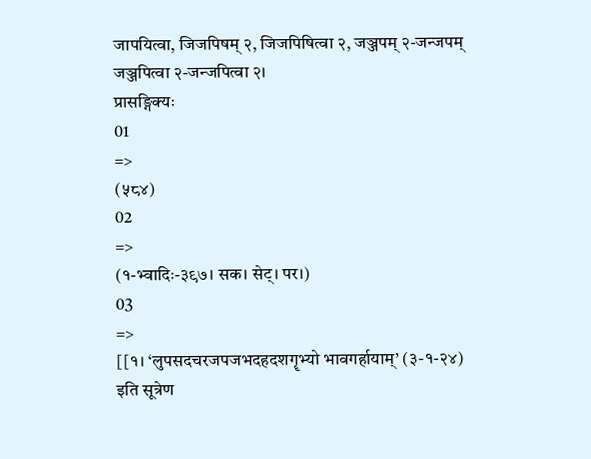जापयित्वा, जिजपिषम् २, जिजपिषित्वा २, जञ्जपम् २-जन्जपम्
जञ्जपित्वा २-जन्जपित्वा २।
प्रासङ्गिक्यः
01
=>
(५८४)
02
=>
(१-भ्वादिः-३९७। सक। सेट्। पर।)
03
=>
[[१। ‘लुपसदचरजपजभदहदशगॄभ्यो भावगर्हायाम्’ (३-१-२४) इति सूत्रेण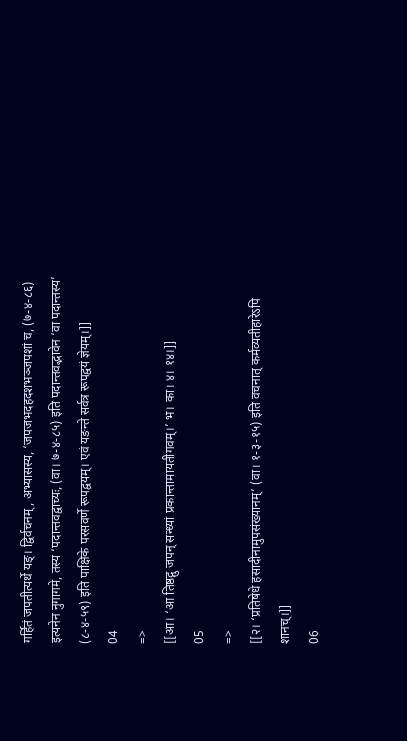गर्हितं जपतीत्यर्थे यङ्। द्विर्वचनम्, अभ्यासस्य, ‘जपजभदहदशभञ्जपशां च, (७-४-८६) इत्यनेन नुगागमे, तस्य ‘पदान्तवद्वाच्यः, (वा। ७-४-८५) इति पदान्तवद्भावेन ‘वा पदान्तस्य’ (८-४-५९) इति पाक्षिके परसवर्णे रूपद्वयम्। एवं यङन्ते सर्वत्र रूपद्वयं ज्ञेयम्।]]
04
=>
[[आ। ‘आ तिष्ठद्गु जपन् सन्ध्यां प्रकान्तामायतीगवम्।’ भ। का। ४। १४।]]
05
=>
[[२। ‘प्रतिषेधे हसादीनामुपसंख्यानम्’ (वा। १-३-१५) इति वचनात् कर्मव्यतीहारेऽपि शानच्।]]
06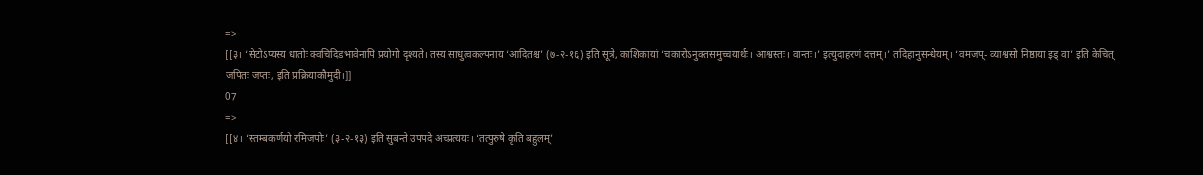=>
[[३। ‘सेटोऽप्यस्य धातोः क्वचिदिडभावेनापि प्रयोगो दृश्यते। तस्य साधुत्वकल्पनाय ‘आदितश्च’ (७-२-१६) इति सूत्रे, काशिकायां ‘चकारोऽनुक्तसमुच्चयार्थः। आश्वस्तः। वान्तः।’ इत्युदाहरणं दत्तम्।’ तदिहानुसन्धेयम्। ‘वमजप्- व्याश्वसो निष्ठाया इड् वा’ इति केचित् जपितः जप्तः, इति प्रक्रियाकौमुदी।]]
07
=>
[[४। ‘स्तम्बकर्णयो रमिजपोः’ (३-२-१३) इति सुबन्ते उपपदे अच्प्रत्ययः। ‘तत्पुरुषे कृति बहुलम्’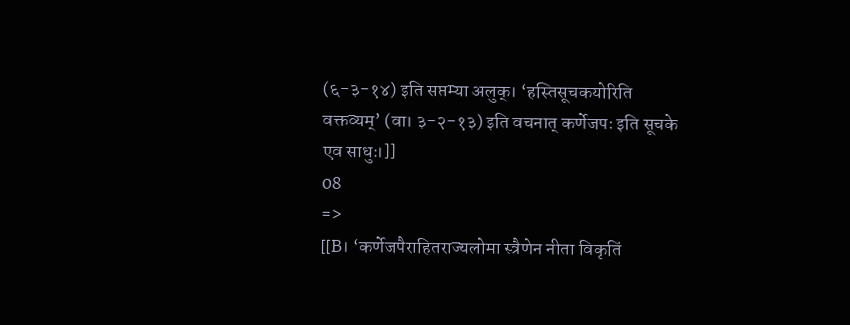(६-३-१४) इति सप्तम्या अलुक्। ‘हस्तिसूचकयोरिति वक्तव्यम्’ (वा। ३-२-१३) इति वचनात् कर्णेजपः इति सूचके एव साधुः।]]
08
=>
[[B। ‘कर्णेजपैराहितराज्यलोमा स्त्रैणेन नीता विकृतिं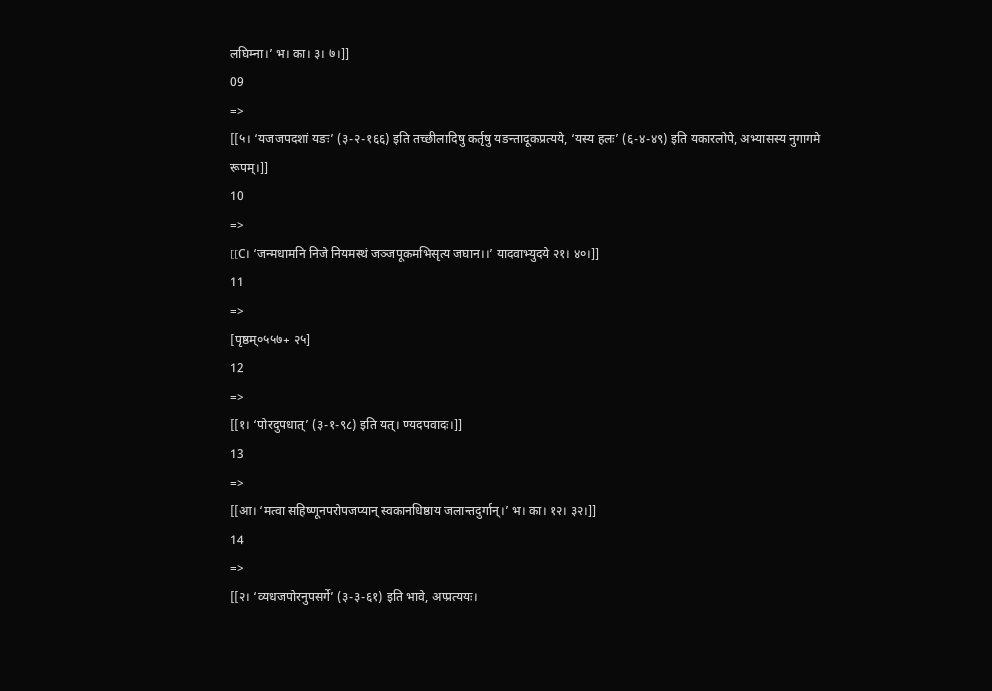लघिम्ना।’ भ। का। ३। ७।]]
09
=>
[[५। ‘यजजपदशां यङः’ (३-२-१६६) इति तच्छीलादिषु कर्तृषु यङन्तादूकप्रत्यये, ‘यस्य हलः’ (६-४-४९) इति यकारलोपे, अभ्यासस्य नुगागमे रूपम्।]]
10
=>
[[C। ‘जन्मधामनि निजे नियमस्थं जञ्जपूकमभिसृत्य जघान।।’ यादवाभ्युदये २१। ४०।]]
11
=>
[पृष्ठम्०५५७+ २५]
12
=>
[[१। ‘पोरदुपधात्’ (३-१-९८) इति यत्। ण्यदपवादः।]]
13
=>
[[आ। ‘मत्वा सहिष्णूनपरोपजप्यान् स्वकानधिष्ठाय जलान्तदुर्गान्।’ भ। का। १२। ३२।]]
14
=>
[[२। ‘व्यधजपोरनुपसर्गे’ (३-३-६१) इति भावे, अप्प्रत्ययः।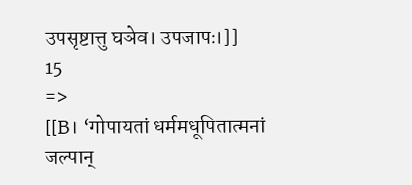उपसृष्टात्तु घञेव। उपजापः।]]
15
=>
[[B। ‘गोपायतां धर्ममधूपितात्मनां जल्पान्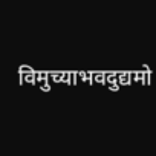विमुच्याभवदुद्यमो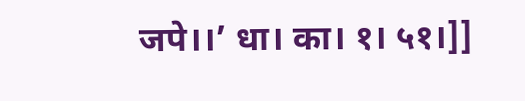जपे।।’ धा। का। १। ५१।]]